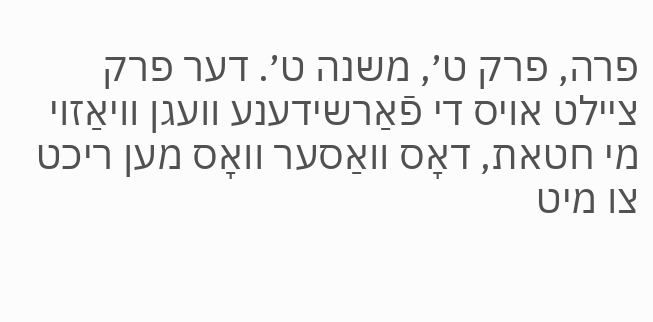פרה, פרק ט׳, משנה ט׳. דער פרק ציילט אויס די פֿאַרשידענע וועגן וויאַזוי מי חטאת, דאָס וואַסער וואָס מען ריכט צו מיט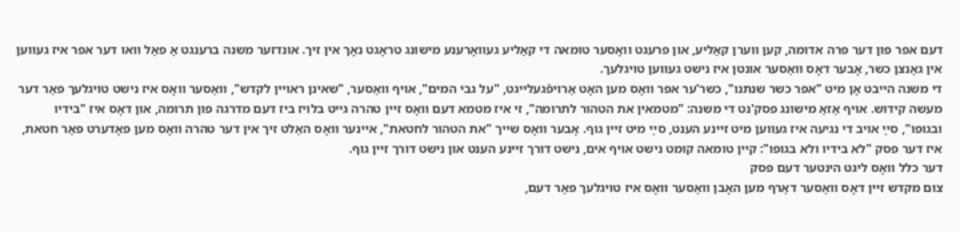דעם אפר פון דער פרה אדומה, קען ווערן קאַליע, און פרעגט וואָסער טומאה די קאַליע געוואָרענע מישונג טראָגט נאָך אין זיך. אונדזער משנה ברענגט אַ פאַל וואו דער אפר איז געווען אין גאַנצן כשר, אָבער דאָס וואַסער אונטן איז נישט געווען טויגלעך.
די משנה הייבט אָן מיט "אפר כשר שנתנו", כשר'ער אפר וואָס מען האָט אַרויפֿגעלייגט, "על גבי המים", אויף וואַסער, "שאינן ראויין לקדש", וואַסער וואָס איז נישט טויגלעך פאַר דער מעשה קידוש. אויף אַזאַ מישונג פסק'נט די משנה: "מטמאין את הטהור לתרומה", זי איז מטמא דעם וואָס זיין טהרה גייט בלויז ביז דעם מדרגה פון תרומה, און דאָס איז "בידיו ובגופו", סײַ אויב די נגיעה איז געווען מיט זיינע הענט, סײַ מיט זיין גוף. אָבער וואָס שייך "את הטהור לחטאת", איינער וואָס האַלט זיך אין דער טהרה וואָס מען פאָדערט פאַר חטאת, איז דער פסק "לא בידיו ולא בגופו": קיין טומאה קומט נישט אויף אים, נישט דורך זיינע הענט און נישט דורך זיין גוף.
דער כלל וואָס ליגט הינטער דעם פסק
צום מקדש זיין דאָס וואַסער דאַרף מען האָבן וואַסער וואָס איז טויגלעך פאַר דעם,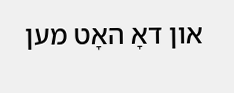און דאָ האָט מען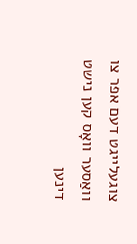צוגעלייגט דעם אפר צו וואַסער וואָס קען נישט דינען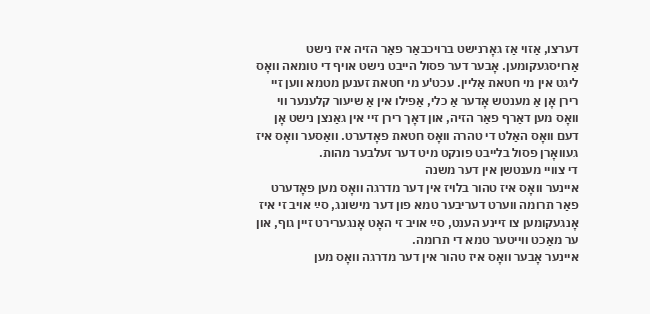דערצו, אַזוי אַז גאָרנישט ברויכבאַר פאַר הזיה איז נישט אַרויסגעקומען. אָבער דער פסול הייבט נישט אויף די טומאה וואָס ליגט אין מי חטאת אַליין. עכט'ע מי חטאת זענען מטמא ווען זיי רירן אָן אַ מענטש אָדער אַ כלי, אַפילו אין אַ שיעור קלענער ווי וואָס מען דאַרף פאַר הזיה, און דאָך רירן זיי אין גאַנצן נישט אָן דעם וואָס האַלט די טהרה וואָס חטאת פאָדערט. וואַסער וואָס איז געוואָרן פסול בלייבט פונקט מיט דער זעלבער מהות.
די צוויי מענטשן אין דער משנה
איינער וואָס איז טהור בלויז אין דער מדרגה וואָס מען פאָדערט פאַר תרומה ווערט דעריבער טמא פון דער מישונג, סײַ אויב זי איז אָנגעקומען צו זיינע הענט, סײַ אויב זי האָט אָנגערירט זיין גוף, און ער מאַכט ווייטער טמא די תרומה.
איינער אָבער וואָס איז טהור אין דער מדרגה וואָס מען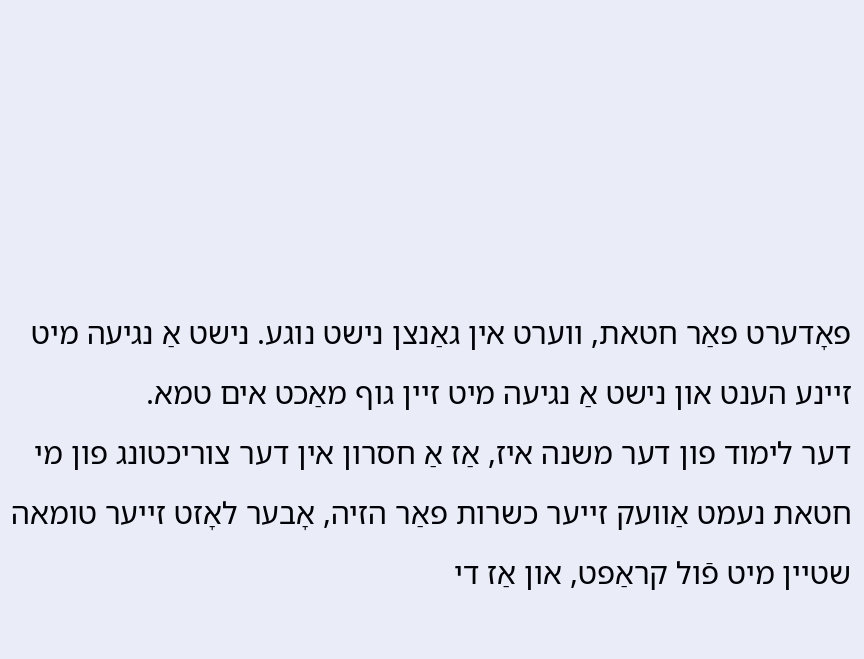פאָדערט פאַר חטאת, ווערט אין גאַנצן נישט נוגע. נישט אַ נגיעה מיט זיינע הענט און נישט אַ נגיעה מיט זיין גוף מאַכט אים טמא.
דער לימוד פון דער משנה איז, אַז אַ חסרון אין דער צוריכטונג פון מי חטאת נעמט אַוועק זייער כשרות פאַר הזיה, אָבער לאָזט זייער טומאה שטיין מיט פֿול קראַפט, און אַז די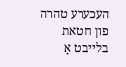העכערע טהרה פון חטאת בלייבט אַ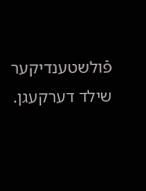פֿולשטענדיקער שילד דערקעגן.